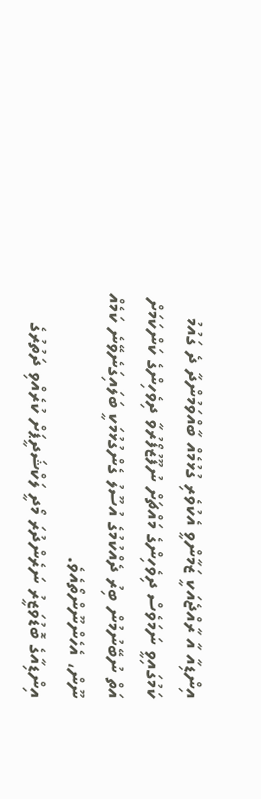އިންޑިއާ އާ ރާއްޖެއަކީ ޒަމާންވީ އެކުވެރި ގުޅުމެއް ބާއްވަމުންދާ ދެ ގައުމު ކަމުގައިވީ ނަމަވެސް ދިވެހިންގެ މައްޗަށް ނުފޫޒުފޯރުވާ ދިވެހިންގެ ކަންކަމަށް އަތް ނުބޭނުމުން ބިރު ދެއްކުމުގެ އުސޫލު ގެންގުޅުމަކީ ބަލައިގަނެވޭނެ ކަމެއް ނޫން، އެހެންނޫންތޯއެވެ.
އިންޑިއާގެ ބޮޑުވަޒީރު ނަރެންދުރަ މޯދީ ލަކްޝަދީޕަށް ކުރެއްވި ދަތުރުގެ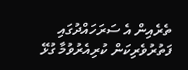ތެރެއިން އެ ސަރަހައްދުގައި ފަތުރުވެރިކަން ކުރިއެރުވުމާ ގުޅޭ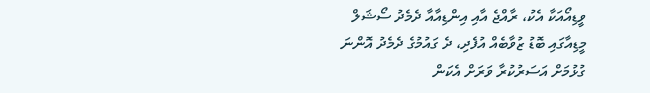ވީޑިއޯއަކާ އެކު، ރާއްޖެ އާއި އިންޑިއާއާ ދެމެދު ސޯޝަލް މީޑިއާގައި ބޮޑު ޒުވާބެއް އުފެދި، ދެ ގައުމުގެ ދެމެދު އޮންނަ ގުޅުމަށް އަސަރުކުރާ ވަރަށް އެކަން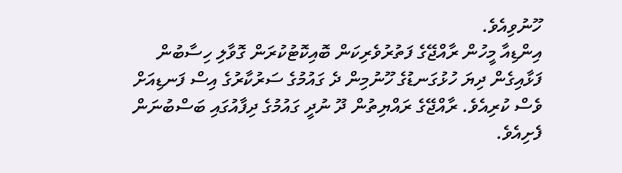ހޫނުވިއެވެ.
އިންޑިއާ މީހުން ރާއްޖޭގެ ފަތުރުވެރިކަން ބޮއިކޮޓުކުރަން ގޮވާލި ހިސާބުން ފަޅާއިގެން ދިޔަ ހުޅުގަނޑުގެ ހޫނުމިން ދެ ގައުމުގެ ސަރުކާރުގެ އިސް ފަނޑިއަށް ވެސް ކުރިއެވެ. ރާއްޖޭގެ ރައްޔިތުން ދޫ ނުދީ ގައުމުގެ ދިފާއުގައި ބަސްބުނަން ފެށިއެވެ.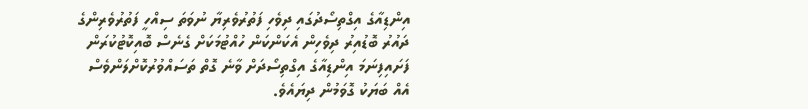އިންޑިއާގެ އިގްތިސޯދުގައި ދިވެހި ފަތުރުވެރިޔާ ނުވަތަ ސިއްހީ ފަތުރުވެރިންގެ ދައުރު ބޮޑުއިރު ދިވެހިން އެކަންކަން ހުއްޓުމަކަށް ގެނެސް ބޮއިކޮޓުކުރަން ފަށައިފިނަމަ އިންޑިއާގެ އިގްތިސޯދަށް ވާނެ ގޮތް ތަސައްވުރުކޮށްލަންވެސް އެއް ބަޔަކު ގޮވަމުން ދިޔައެވެ.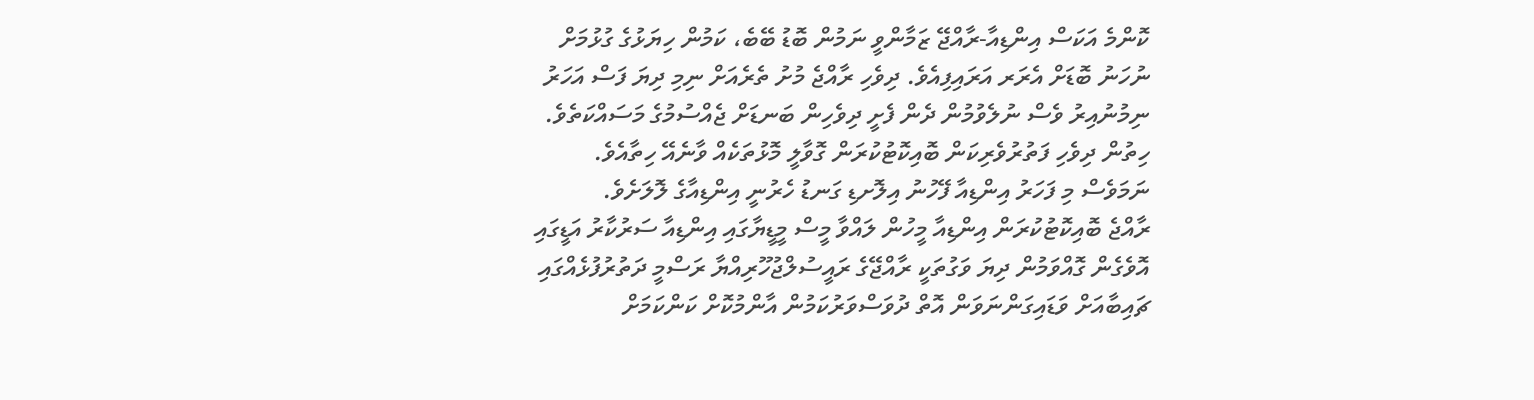ކޮންމެ އަކަސް އިންޑިއާ-ރާއްޖޭ ޒަމާންވީ ނަމުން ބޮޑު ބޭބެ، ކަމުން ހިޔަޅުގެ ގުޅުމަށް ނުހަނު ބޮޑަށް އެރަރ އަރައިފިއެވެ. ދިވެހި ރާއްޖެ މުށު ތެރެއަށް ނިމި ދިޔަ ފަސް އަހަރު ނިމުނުއިރު ވެސް ނުލެވުމުން ދެން ފެށީ ދިވެހިން ބަނޑަށް ޖެއްސުމުގެ މަސައްކަތެވެ. ހިތުން ދިވެހި ފަތުރުވެރިކަން ބޮއިކޮޓުކުރަން ގޮވާލީ މޮޅުތަކެއް ވާނެއޭ ހިތާއެވެ. ނަމަވެސް މި ފަހަރު އިންޑިއާ ފޭހުނު އިލޮށޑި ގަނޑު ހެރުނީ އިންޑިއާގެ ލޮލަށެވެ.
ރާއްޖެ ބޮއިކޮޓުކުރަން އިންޑިއާ މީހުން ލައްވާ މީސް މީޑީޔާގައި އިންޑިއާ ސަރުކާރު އަޑީގައި އޮވެގެން ގޮއްވަމުން ދިޔަ ވަގުތަކީ ރާއްޖޭގެ ރައީސުލްޖުހޫރިއްޔާ ރަސްމީ ދަތުރުފުޅެއްގައި ޗައިބާއަށް ވަޑައިގަންނަވަން އޮތް ދުވަސްވަރުކަމުން އާންމުކޮށް ކަންކަމަށް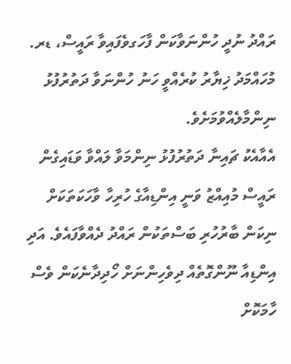ރައްދު ނުދީ ހުންނަވާކަން ފާހަގވެފައިވާ ރައީސް، ޑރ. މުހައްމަދު ޚިޔާރު ކުރެއްވީ ހަނު ހުންނަވާ ދަތުރުފުޅު ނިންމާލެއްވުމަށެވެ.
އެއާއެކު ޗައިނާ ދަތުރުފުޅު ނިންމަވާ ލައްވާ ވަޑައިގެން ރައީސް މުއިއްޒު ވަނީ އިންޑިއާގެ ހުރިހާ ވާހަކަތަކަށް ނިކަން ބާރުހުރި ބަސްތަކުން ރައްދު ދެއްވާފައެވެ. އަދި އިންޑިއާ ނޫންގޮތެއް ދިވެހިންނަށް ހޯދިދާނެކަން ވެސް ހާމަކޮށް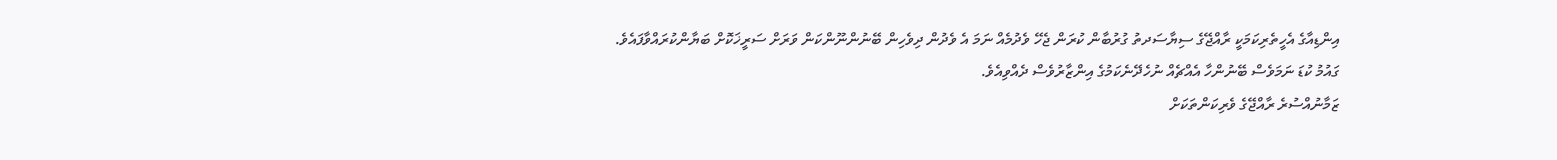އިންޑިއާގެ އެހީތެރިކަމަކީ ރާއްޖޭގެ ސިޔާސަދތު ގުރުބާން ކުރަން ޖެހޭ ވެދުމެއް ނަމަ އެ ވެދުން ދިވެހިން ބޭނުންނޫންކަން ވަރަށް ސަރީޚަކޮށް ބަޔާންކުރައްވާފައެވެ.
ގައުމު ކުޑަ ނަމަވެސް ބޭނުންހާ އެއްޗެއް ނުހެދޭނެކަމުގެ އިންޒާރުވެސް ދެއްވިއެވެ.
ޒަމާނުއްސުރެ ރާއްޖޭގެ ވެރިކަންތަކަށް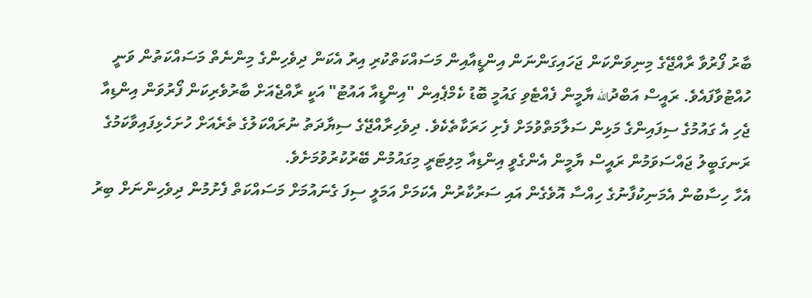ބާރު ފޯރުވާ ރާއްޖޭގެ މިނިވަންކަން ޖަހައިގަންނަން އިންޑީއާއިން މަސައްކަތްކުރި އިރު އެކަން ދިވެހިންގެ މިންނެތް މަސައްކަތުން ވަނީ ހުއްޓުވާފައެވެ. ރައީސް އަބްދުالله ޔާމީން ފެއްޓެވި ގައުމީ ބޮޑު ކެމްޕެއިން "އިންޑީއާ އައުޓު" އަކީ ރާއްޖެއަށް ބާރުވެރިކަން ފޯރުވަން އިންޑިއާ ޖެހި އެ ގައުމުގެ ސިފައިންގެ މަޅިން ސަލާމަތްވުމަށް ފެށި ހަރަކާތެކެވެ. ދިވެހިރާއްޖޭގެ ސިޔާދަތު ނުރައްކަލުގެ ތެރެއަށް ހުށަހެޅިފައިވާކަމުގެ ރަނގަބީލު ޖައްސަވަމުން ރައީސް ޔާމީން އެންގެވީ އިންޑިއާ މިލިޓަރީ މިގައުމުން ބޭރުކުރުވުމަށެވެ.
އެހާ ހިސާބުން އެމަނިކުފާނުގެ ހިއްސާ އޮވެގެން އައި ސަރުކާރުން އެކަމަށް އަމަލީ ސިފަ ގެނައުމަށް މަސައްކަތް ފެށުމުން ދިވެހިންނަށް ބިރު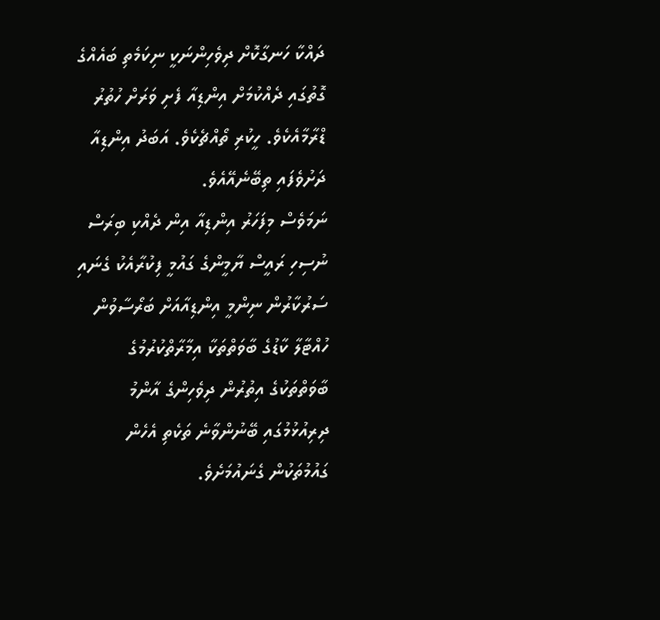ދައްކާ ހަނގާކޮށް ދިވެހިންނަކީ ނިކަމެތި ބައެއްގެ ގޮތުގައި ދެއްކުމަށް އިންޑިއާ ފެށި ވަރަށް ހުތުރު ޑްރާމާއެކެވެ. ހީކުރި ތޯއްޗެކެވެ. އަބަދު އިންޑިއާ ދަށުވެފައި ތިބޭނެއޭއެވެ.
ނަމަވެސް މިފަހަރު އިންޑިއާ އިން ދެއްކި ބިރަސް ނުސިހި ރައީސް ޔާމީންގެ ގައުމީ ފިކުރާއެކު ގެނައި ސަރުކާރުން ނިންމީ އިންޑިއާއަށް ބަރޯސާވުން ހުއްޓާލާ ކާޑުގެ ބާވަތްތަކާ އިމާރާތްކުރުމުގެ ބާވަތްތަކުގެ އިތުރުން ދިވެހިންގެ އާންމު ދިރިއުޅުމުގައި ބޭނުންވާނެ ތަކެތި އެހެން ގައުމުތަކުން ގެނައުމަށެވެ.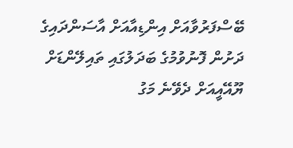ބޭސްފަރުވާއަށް އިންޑިއާއަށް އާސަންދައިގެ ދަށުން ފޮނުވުމުގެ ބަދަލުގައި ތައިލޭންޑަށް ޔޫއޭއީއަށް ދެވޭނެ މަގު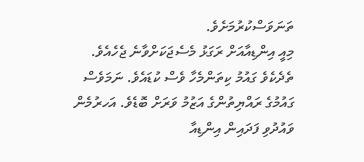ތަނަވަސްކުރުމަށެވެ.
މިއީ އިންޑިއާއަށް ރަގަޅު މެސެޖަކަށްވާނެ ޖެހެއެވެ. ތެދެކެވެ ގައުމު ކިތަންމެހާ ވެސް ކުޑައެވެ. ނަމަވެސް ގައުމުގެ ރައްޔިތުންގެ އަޒުމު ވަރަށް ބޮޑެވެ. އަހރުމެން ވައުދުވި ފަދައިން އިންޑިއާ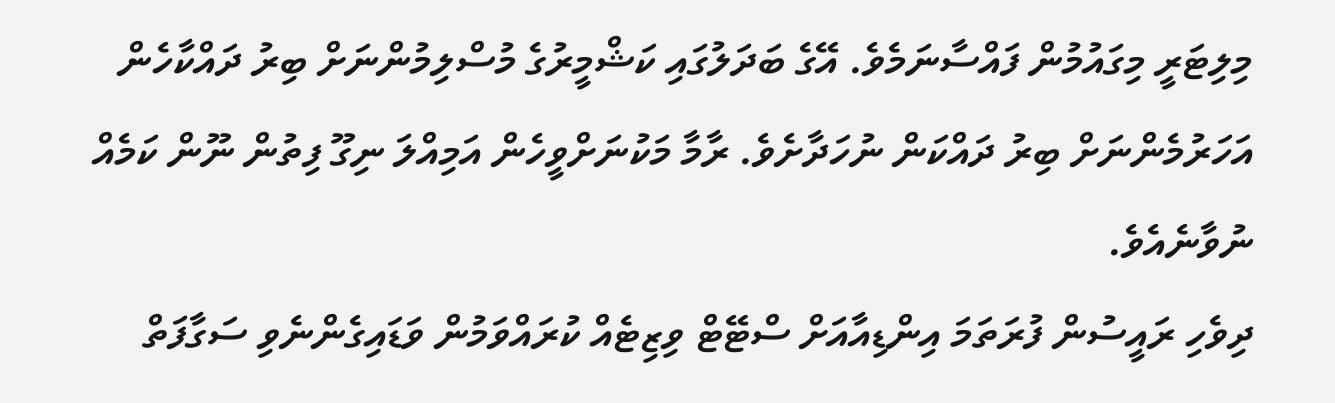މިލިޓަރީ މިގައުމުން ފައްސާނަމެވެ. އޭގެ ބަދަލުގައި ކަޝްމީރުގެ މުސްލިމުންނަށް ބިރު ދައްކާހެން އަހަރުމެންނަށް ބިރު ދައްކަން ނުހަދާށެވެ. ރާމާ މަކުނަށްވީހެން އަމިއްލަ ނިގޫ ފިތުން ނޫން ކަމެއް ނުވާނެއެވެ.
ދިވެހި ރައީސުން ފުރަތަމަ އިންޑިއާއަށް ސްޓޭޓް ވިޒިޓެއް ކުރައްވަމުން ވަޑައިގެންނެވި ސަގާފަތް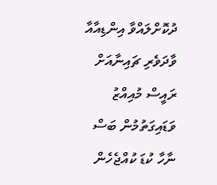ދުކޮށްލައްވާ އިންޑިއާއާ ވާދަވެރި ޗައިނާއަށް ރައީސް މުއިއްޒު ވަޑައިގަތުމުން ބަސް ނާހާ ކުޑަ ކުއްޖެހެން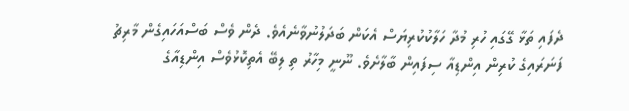ދެފައި ތަޅާ ގޭގައި ހުރި މުދާ ހަލާކުކުރިޔަސް އެކަން ބަދަލުނުވާނެއެވެ. ދެން ވެސް ބަސްއަހައިގެން މާރިޗު ފަނަރައިގެ ކުރިން އިންޑިއާ ސިފައިން ބާލާށެވެ. ނޫނީ މިހާރު ތި ލިބޭ އެތިކޮޅުވެސް އިންޑިއާގެ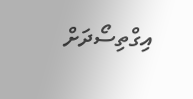އިގްތިސޯދަށް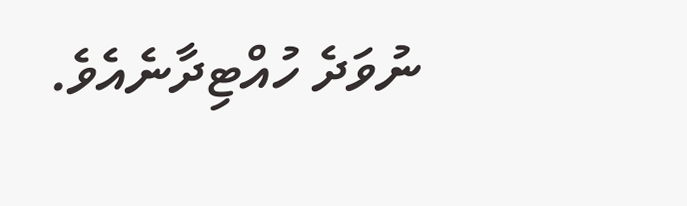ނުވަދެ ހުއްޓިދާނެއެވެ.